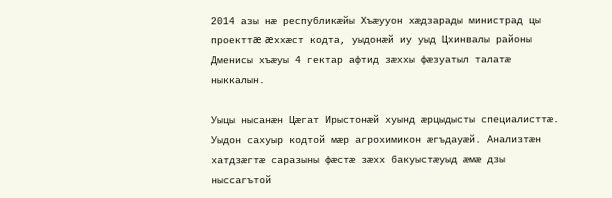2014 азы нæ республикæйы Хъæууон хæдзарады министрад цы проекттæ æххæст кодта, уыдонæй иу уыд Цхинвалы районы Дменисы хъæуы 4 гектар афтид зæххы фæзуатыл талатæ ныккалын.

Уыцы нысанæн Цæгат Ирыстонæй хуынд æрцыдысты специалисттæ. Уыдон сахуыр кодтой мæр агрохимикон æгъдауæй. Анализтæн хатдзæгтæ саразыны фæстæ зæхх бакуыстæуыд æмæ дзы ныссагътой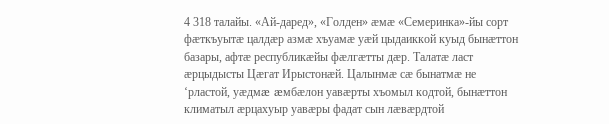4 318 талайы. «Ай-даред», «Голден» æмæ «Семеринка»-йы сорт фæткъуытæ цалдæр азмæ хъуамæ уæй цыдаиккой куыд бынæттон базары, афтæ республикæйы фæлгæтты дæр. Талатæ ласт æрцыдысты Цæгат Ирыстонæй. Цалынмæ сæ бынатмæ не ‘рластой, уæдмæ æмбæлон уавæрты хъомыл кодтой, бынæттон климатыл æрцахуыр уавæры фадат сын лæвæрдтой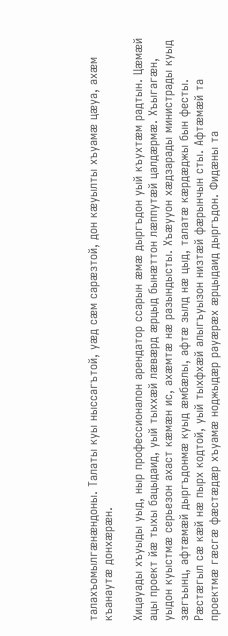талахъомылгæнæндоны. Талаты куы ныссагътой, уæд сæм сарæзтой, дон кæуылты хъуамæ цæуа, ахæм къанаутæ донхæрæн.

Хицауады хъуыды уыд, ныр профессионалон арендатор ссарын æмæ дыргъдон уый къухтæм радтын. Цæмæй ацы проект йæ тыхы бацыдаид, уый тыххæй лæвæрд æрцыд бынæттон лæппутæй цалдæрмæ. Хъыгагæн, уыдон куыстмæ серьезон ахаст кæмæн ис, ахæмтæ нæ разындысты. Хъæууон хæдзарады министрады куыд зæгъынц, афтæмæй дыргъдонмæ куыд æмбæлы, афтæ зылд нæ цыд, талатæ кæрдæджы бын фесты. Рæстæгыл сæ кæй нæ пырх кодтой, уый тыхфхæй алыгъуызон низтæй фæрынчын сты. Афтæмæй та проектмæ гæсгæ фæстæдæр хъуамæ ноджыдæр рауæрæх æрцыдаид дыргъдон. Фидæны та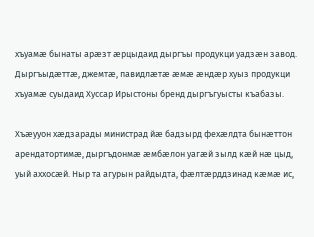хъуамæ бынаты арæзт æрцыдаид дыргъы продукци уадзæн завод. Дыргъыдæттæ, джемтæ, павидлæтæ æмæ æндæр хуыз продукци хъуамæ суыдаид Хуссар Ирыстоны бренд дыргъгуысты къабазы.

Хъæууон хæдзарады министрад йæ бадзырд фехæлдта бынæттон арендатортимæ, дыргъдонмæ æмбæлон уагæй зылд кæй нæ цыд, уый аххосæй. Ныр та агурын райдыдта, фæлтæрддзинад кæмæ ис,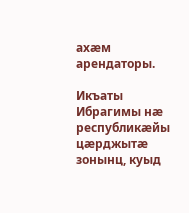ахæм арендаторы.

Икъаты Ибрагимы нæ республикæйы цæрджытæ зонынц, куыд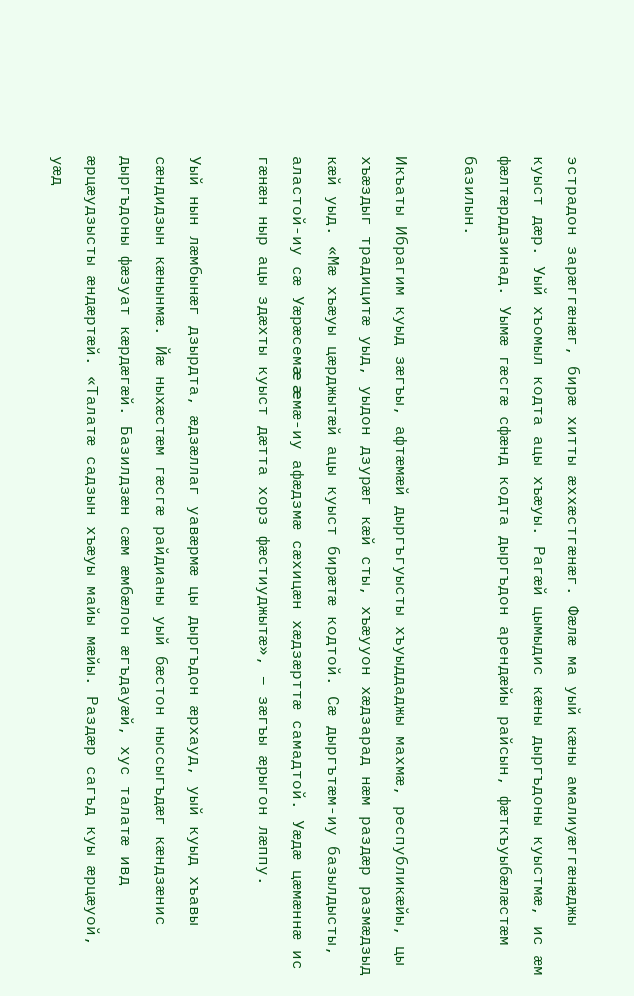эстрадон зарæггæнæг, бирæ хитты æххæстгæнæг. Фæлæ ма уый кæны амалиуæггæнæджы куыст дæр. Уый хъомыл кодта ацы хъæуы. Рагæй цымыдис кæны дыргъдоны куыстмæ, ис æм фæлтæрддзинад. Уымæ гæсгæ сфæнд кодта дыргъдон арендæйы райсын, фæткъуыбæлæстæм базилын.

Икъаты Ибрагим куыд зæгъы, афтæмæй дыргъгуысты хъуыддаджы махмæ, республикæйы, цы хъæздыг традицитæ уыд, уыдон дзурæг кæй сты, хъæууон хæдзарад нæм раздæр размæдзыд кæй уыд. «Мæ хъæуы цæрджытæй ацы куыст бирæтæ кодтой. Сæ дыргътæм-иу базылдысты, аластой-иу сæ Уæрæсемæ æмæ-иу афæдзмæ сæхицæн хæдзæрттæ самадтой. Уæдæ цæмæннæ ис гæнæн ныр ацы здæхты куыст дæтта хорз фæстиуджытæ», – зæгъы æрыгон лæппу.

Уый нын лæмбынæг дзырдта, æдзæллаг уавæрмæ цы дыргъдон æрхауд, уый куыд хъавы сæндидзын кæнынмæ. Йæ ныхæстæм гæсгæ райдианы уый бæстон ныссыгъдæг кæндзæнис дыргъдоны фæзуат кæрдæгæй. Базилдзæн сæм æмбæлон æгъдауæй, хус талатæ ивд æрцæудзысты æндæртæй. «Талатæ садзын хъæуы майы мæйы. Раздæр сагъд куы æрцæуой, уæд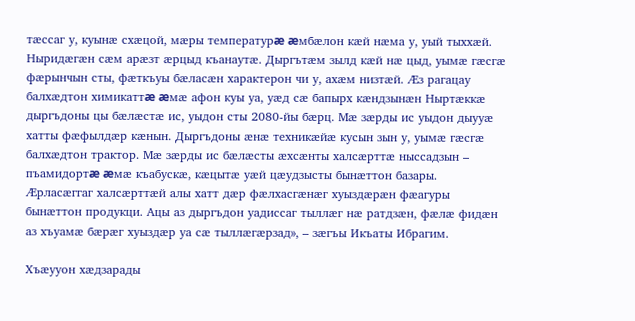тæссаг у, куынæ схæцой, мæры температурæ æмбæлон кæй нæма у, уый тыххæй. Ныридæгæн сæм арæзт æрцыд къанаутæ. Дыргътæм зылд кæй нæ цыд, уымæ гæсгæ фæрынчын сты, фæткъуы бæласæн характерон чи у, ахæм низтæй. Æз рагацау балхæдтон химикаттæ æмæ афон куы уа, уæд сæ бапырх кæндзынæн Ныртæккæ дыргъдоны цы бæлæстæ ис, уыдон сты 2080-йы бæрц. Мæ зæрды ис уыдон дыууæ хатты фæфылдæр кæнын. Дыргъдоны æнæ техникæйæ кусын зын у, уымæ гæсгæ балхæдтон трактор. Мæ зæрды ис бæлæсты æхсæнты халсæрттæ ныссадзын – пъамидортæ æмæ къабускæ, кæцытæ уæй цæудзысты бынæттон базары. Æрласæггаг халсæрттæй алы хатт дæр фæлхасгæнæг хуыздæрæн фæагуры бынæттон продукци. Ацы аз дыргъдон уадиссаг тыллæг нæ ратдзæн, фæлæ фидæн аз хъуамæ бæрæг хуыздæр уа сæ тыллæгæрзад», – зæгъы Икъаты Ибрагим.

Хъæууон хæдзарады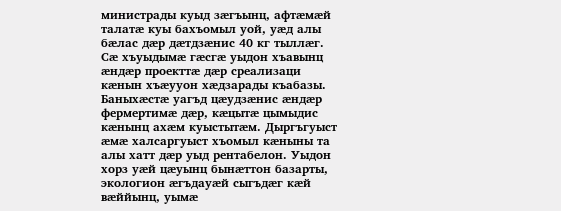министрады куыд зæгъынц, афтæмæй талатæ куы бахъомыл уой, уæд алы бæлас дæр дæтдзæнис 40 кг тыллæг. Сæ хъуыдымæ гæсгæ уыдон хъавынц æндæр проекттæ дæр среализаци кæнын хъæууон хæдзарады къабазы. Баныхæстæ уагъд цæудзæнис æндæр фермертимæ дæр, кæцытæ цымыдис кæнынц ахæм куыстытæм. Дыргъгуыст æмæ халсаргуыст хъомыл кæныны та алы хатт дæр уыд рентабелон. Уыдон хорз уæй цæуынц бынæттон базарты, экологион æгъдауæй сыгъдæг кæй вæййынц, уымæ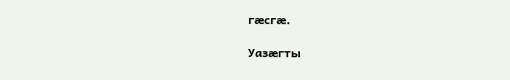гæсгæ.

Уазæгты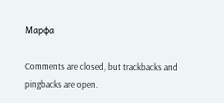Марфа

Comments are closed, but trackbacks and pingbacks are open.